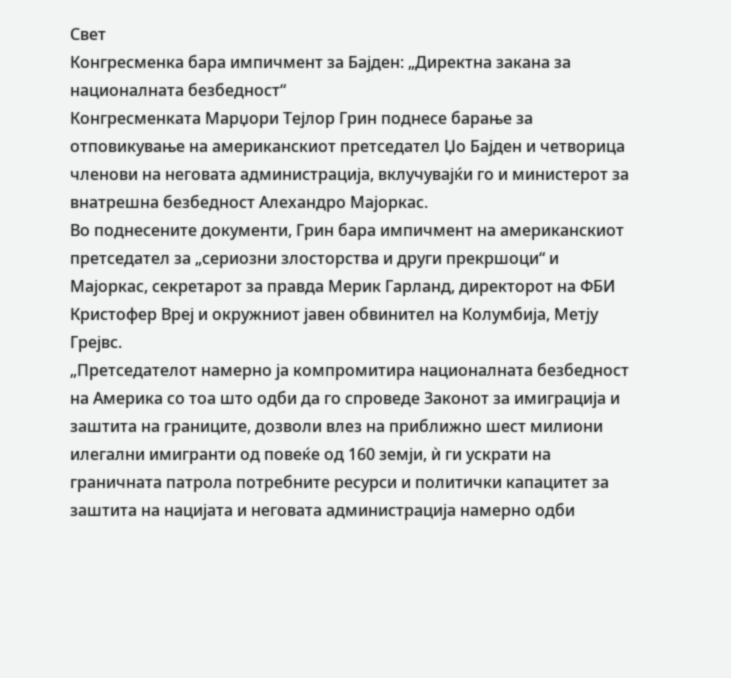Свет
Конгресменка бара импичмент за Бајден: „Директна закана за националната безбедност“
Конгресменката Марџори Тејлор Грин поднесе барање за отповикување на американскиот претседател Џо Бајден и четворица членови на неговата администрација, вклучувајќи го и министерот за внатрешна безбедност Алехандро Мајоркас.
Во поднесените документи, Грин бара импичмент на американскиот претседател за „сериозни злосторства и други прекршоци“ и Мајоркас, секретарот за правда Мерик Гарланд, директорот на ФБИ Кристофер Вреј и окружниот јавен обвинител на Колумбија, Метју Грејвс.
„Претседателот намерно ја компромитира националната безбедност на Америка со тоа што одби да го спроведе Законот за имиграција и заштита на границите, дозволи влез на приближно шест милиони илегални имигранти од повеќе од 160 земји, ѝ ги ускрати на граничната патрола потребните ресурси и политички капацитет за заштита на нацијата и неговата администрација намерно одби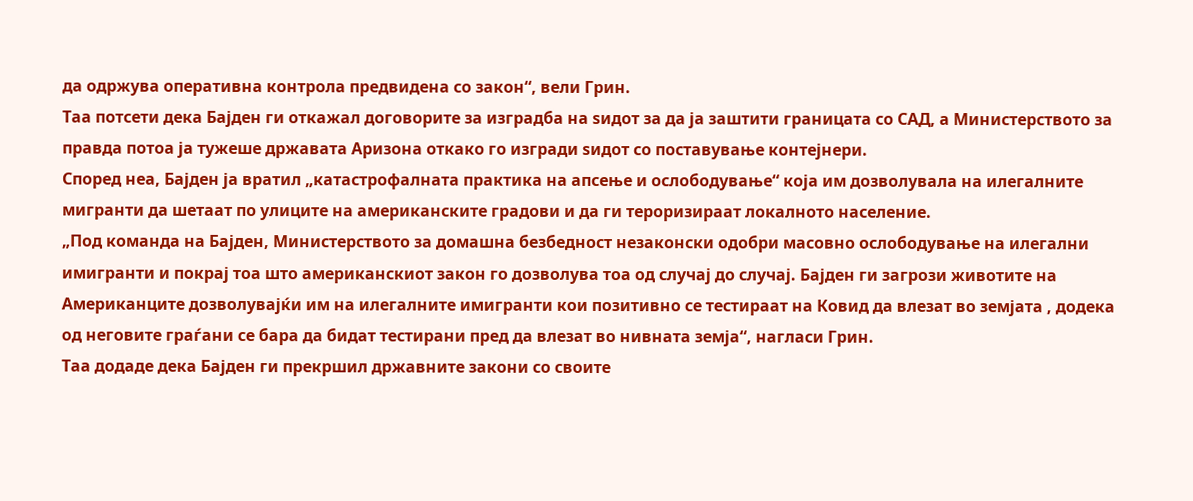да одржува оперативна контрола предвидена со закон“, вели Грин.
Таа потсети дека Бајден ги откажал договорите за изградба на ѕидот за да ја заштити границата со САД, а Министерството за правда потоа ја тужеше државата Аризона откако го изгради ѕидот со поставување контејнери.
Според неа, Бајден ја вратил „катастрофалната практика на апсење и ослободување“ која им дозволувала на илегалните мигранти да шетаат по улиците на американските градови и да ги тероризираат локалното население.
„Под команда на Бајден, Министерството за домашна безбедност незаконски одобри масовно ослободување на илегални имигранти и покрај тоа што американскиот закон го дозволува тоа од случај до случај. Бајден ги загрози животите на Американците дозволувајќи им на илегалните имигранти кои позитивно се тестираат на Ковид да влезат во земјата , додека од неговите граѓани се бара да бидат тестирани пред да влезат во нивната земја“, нагласи Грин.
Таа додаде дека Бајден ги прекршил државните закони со своите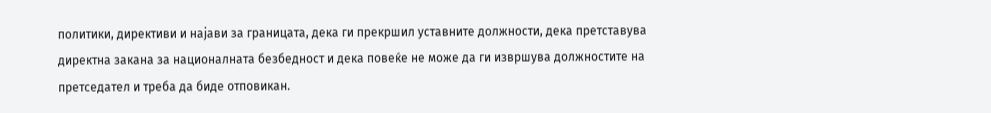политики, директиви и најави за границата, дека ги прекршил уставните должности, дека претставува директна закана за националната безбедност и дека повеќе не може да ги извршува должностите на претседател и треба да биде отповикан.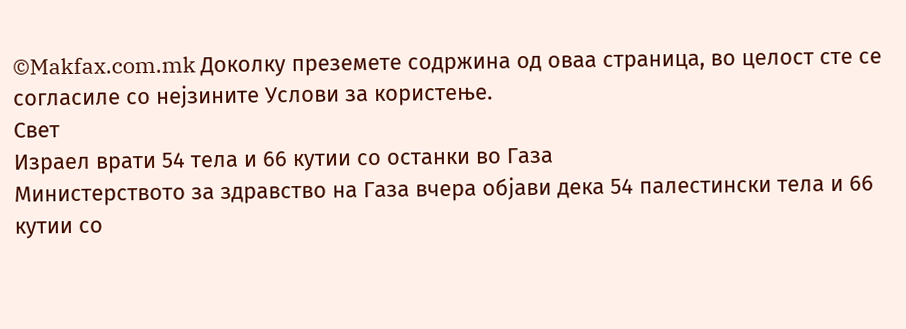©Makfax.com.mk Доколку преземете содржина од оваа страница, во целост сте се согласиле со нејзините Услови за користење.
Свет
Израел врати 54 тела и 66 кутии со останки во Газа
Министерството за здравство на Газа вчера објави дека 54 палестински тела и 66 кутии со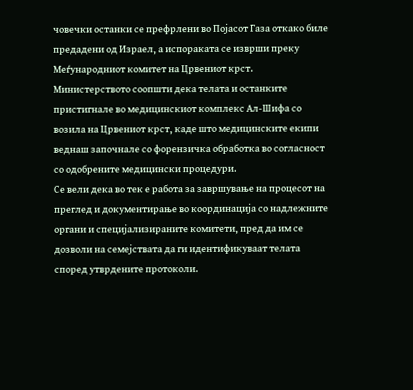човечки останки се префрлени во Појасот Газа откако биле предадени од Израел, а испораката се изврши преку Меѓународниот комитет на Црвениот крст.
Министерството соопшти дека телата и останките пристигнале во медицинскиот комплекс Ал-Шифа со возила на Црвениот крст, каде што медицинските екипи веднаш започнале со форензичка обработка во согласност со одобрените медицински процедури.
Се вели дека во тек е работа за завршување на процесот на преглед и документирање во координација со надлежните органи и специјализираните комитети, пред да им се дозволи на семејствата да ги идентификуваат телата според утврдените протоколи.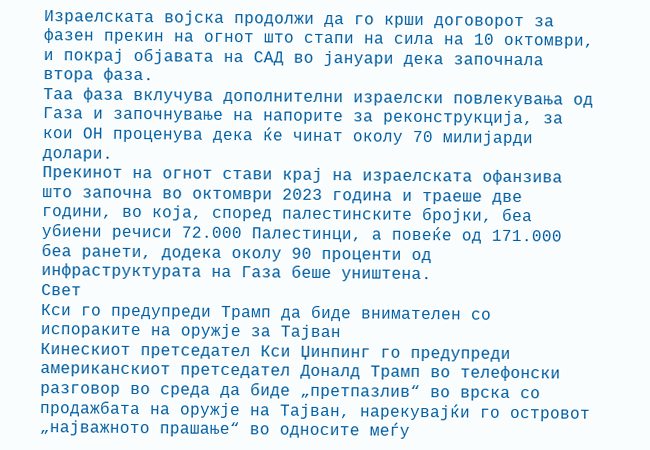Израелската војска продолжи да го крши договорот за фазен прекин на огнот што стапи на сила на 10 октомври, и покрај објавата на САД во јануари дека започнала втора фаза.
Таа фаза вклучува дополнителни израелски повлекувања од Газа и започнување на напорите за реконструкција, за кои ОН проценува дека ќе чинат околу 70 милијарди долари.
Прекинот на огнот стави крај на израелската офанзива што започна во октомври 2023 година и траеше две години, во која, според палестинските бројки, беа убиени речиси 72.000 Палестинци, а повеќе од 171.000 беа ранети, додека околу 90 проценти од инфраструктурата на Газа беше уништена.
Свет
Кси го предупреди Трамп да биде внимателен со испораките на оружје за Тајван
Кинескиот претседател Кси Џинпинг го предупреди американскиот претседател Доналд Трамп во телефонски разговор во среда да биде „претпазлив“ во врска со продажбата на оружје на Тајван, нарекувајќи го островот „најважното прашање“ во односите меѓу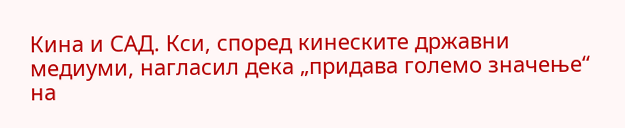Кина и САД. Кси, според кинеските државни медиуми, нагласил дека „придава големо значење“ на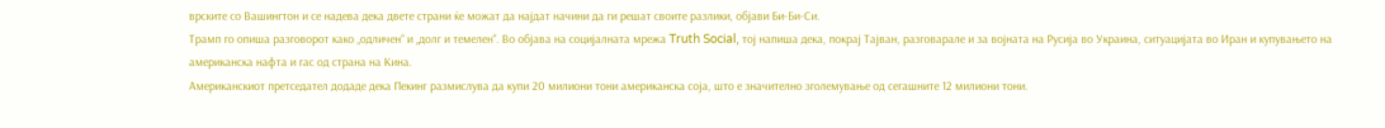врските со Вашингтон и се надева дека двете страни ќе можат да најдат начини да ги решат своите разлики, објави Би-Би-Си.
Трамп го опиша разговорот како „одличен“ и „долг и темелен“. Во објава на социјалната мрежа Truth Social, тој напиша дека, покрај Тајван, разговарале и за војната на Русија во Украина, ситуацијата во Иран и купувањето на американска нафта и гас од страна на Кина.
Американскиот претседател додаде дека Пекинг размислува да купи 20 милиони тони американска соја, што е значително зголемување од сегашните 12 милиони тони.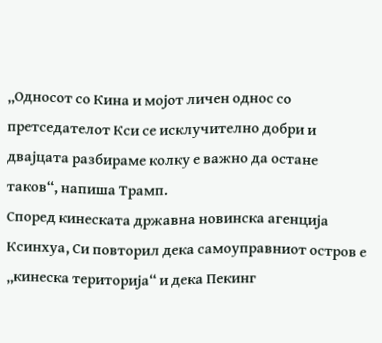„Односот со Кина и мојот личен однос со претседателот Кси се исклучително добри и двајцата разбираме колку е важно да остане таков“, напиша Трамп.
Според кинеската државна новинска агенција Ксинхуа, Си повторил дека самоуправниот остров е „кинеска територија“ и дека Пекинг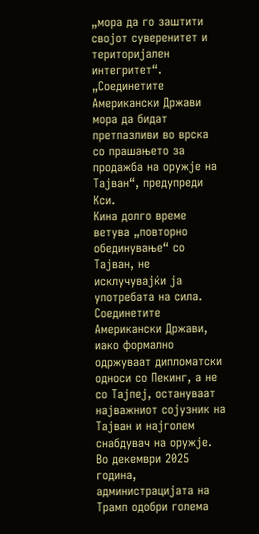„мора да го заштити својот суверенитет и територијален интегритет“. „Соединетите Американски Држави мора да бидат претпазливи во врска со прашањето за продажба на оружје на Тајван“, предупреди Кси.
Кина долго време ветува „повторно обединување“ со Тајван, не исклучувајќи ја употребата на сила. Соединетите Американски Држави, иако формално одржуваат дипломатски односи со Пекинг, а не со Тајпеј, остануваат најважниот сојузник на Тајван и најголем снабдувач на оружје.
Во декември 2025 година, администрацијата на Трамп одобри голема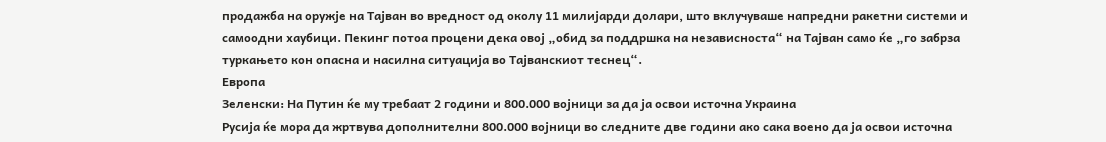продажба на оружје на Тајван во вредност од околу 11 милијарди долари, што вклучуваше напредни ракетни системи и самоодни хаубици. Пекинг потоа процени дека овој „обид за поддршка на независноста“ на Тајван само ќе „го забрза туркањето кон опасна и насилна ситуација во Тајванскиот теснец“.
Европа
Зеленски: На Путин ќе му требаат 2 години и 800.000 војници за да ја освои источна Украина
Русија ќе мора да жртвува дополнителни 800.000 војници во следните две години ако сака воено да ја освои источна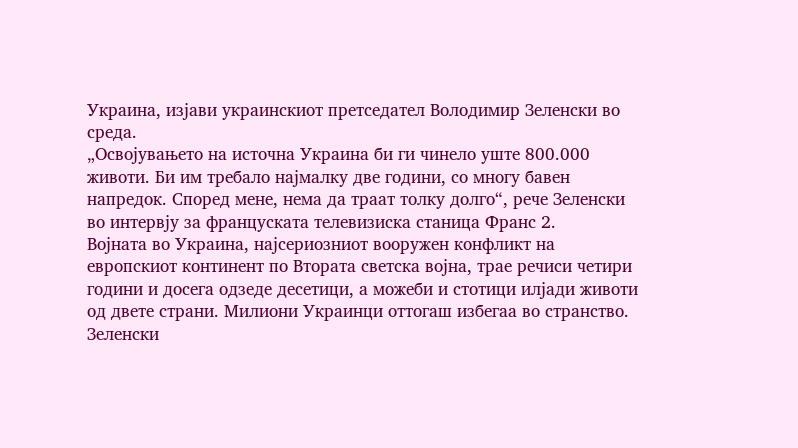Украина, изјави украинскиот претседател Володимир Зеленски во среда.
„Освојувањето на источна Украина би ги чинело уште 800.000 животи. Би им требало најмалку две години, со многу бавен напредок. Според мене, нема да траат толку долго“, рече Зеленски во интервју за француската телевизиска станица Франс 2.
Војната во Украина, најсериозниот вооружен конфликт на европскиот континент по Втората светска војна, трае речиси четири години и досега одзеде десетици, а можеби и стотици илјади животи од двете страни. Милиони Украинци оттогаш избегаа во странство.
Зеленски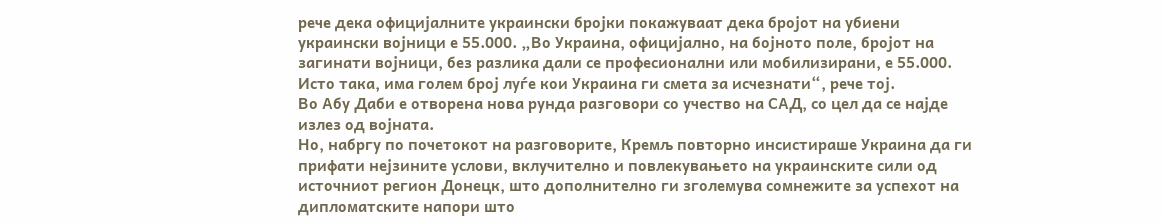рече дека официјалните украински бројки покажуваат дека бројот на убиени украински војници е 55.000. „Во Украина, официјално, на бојното поле, бројот на загинати војници, без разлика дали се професионални или мобилизирани, е 55.000. Исто така, има голем број луѓе кои Украина ги смета за исчезнати“, рече тој.
Во Абу Даби е отворена нова рунда разговори со учество на САД, со цел да се најде излез од војната.
Но, набргу по почетокот на разговорите, Кремљ повторно инсистираше Украина да ги прифати нејзините услови, вклучително и повлекувањето на украинските сили од источниот регион Донецк, што дополнително ги зголемува сомнежите за успехот на дипломатските напори што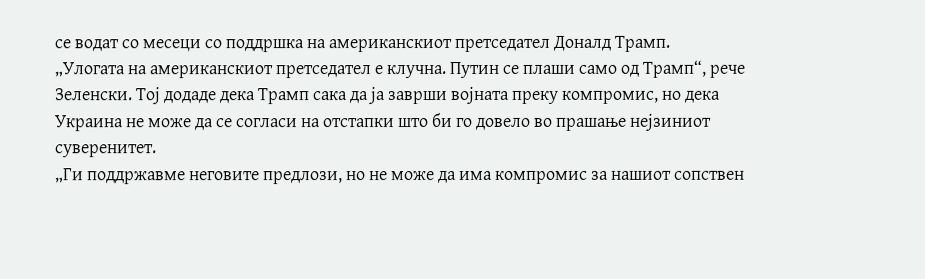се водат со месеци со поддршка на американскиот претседател Доналд Трамп.
„Улогата на американскиот претседател е клучна. Путин се плаши само од Трамп“, рече Зеленски. Тој додаде дека Трамп сака да ја заврши војната преку компромис, но дека Украина не може да се согласи на отстапки што би го довело во прашање нејзиниот суверенитет.
„Ги поддржавме неговите предлози, но не може да има компромис за нашиот сопствен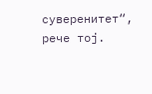суверенитет“, рече тој.